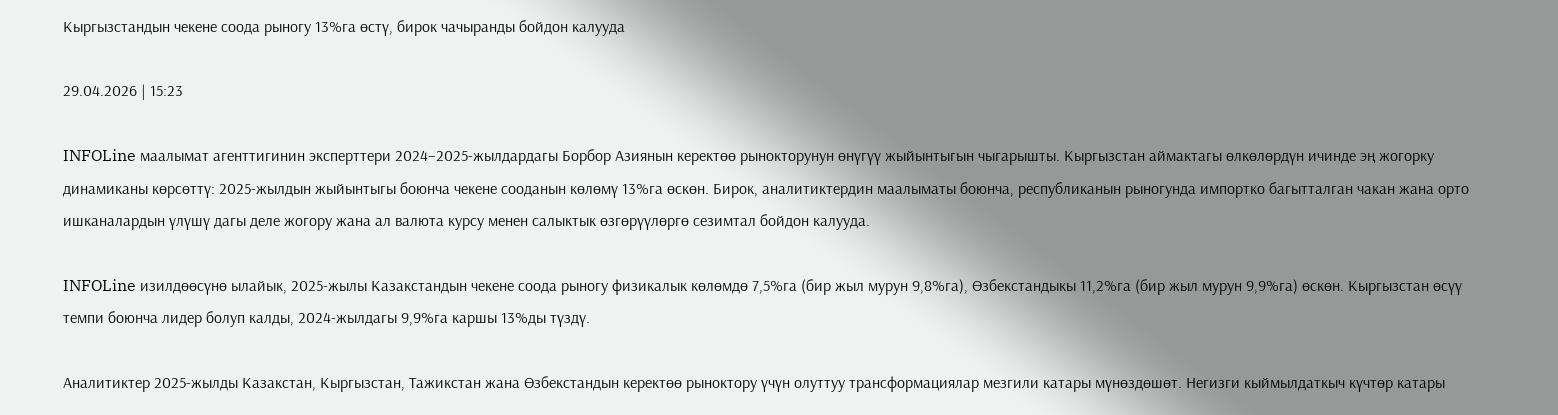Кыргызстандын чекене соода рыногу 13%га өстү, бирок чачыранды бойдон калууда

29.04.2026 | 15:23

INFOLine маалымат агенттигинин эксперттери 2024–2025-жылдардагы Борбор Азиянын керектөө рынокторунун өнүгүү жыйынтыгын чыгарышты. Кыргызстан аймактагы өлкөлөрдүн ичинде эң жогорку динамиканы көрсөттү: 2025-жылдын жыйынтыгы боюнча чекене сооданын көлөмү 13%га өскөн. Бирок, аналитиктердин маалыматы боюнча, республиканын рыногунда импортко багытталган чакан жана орто ишканалардын үлүшү дагы деле жогору жана ал валюта курсу менен салыктык өзгөрүүлөргө сезимтал бойдон калууда.

INFOLine изилдөөсүнө ылайык, 2025-жылы Казакстандын чекене соода рыногу физикалык көлөмдө 7,5%га (бир жыл мурун 9,8%га), Өзбекстандыкы 11,2%га (бир жыл мурун 9,9%га) өскөн. Кыргызстан өсүү темпи боюнча лидер болуп калды, 2024-жылдагы 9,9%га каршы 13%ды түздү.

Аналитиктер 2025-жылды Казакстан, Кыргызстан, Тажикстан жана Өзбекстандын керектөө рыноктору үчүн олуттуу трансформациялар мезгили катары мүнөздөшөт. Негизги кыймылдаткыч күчтөр катары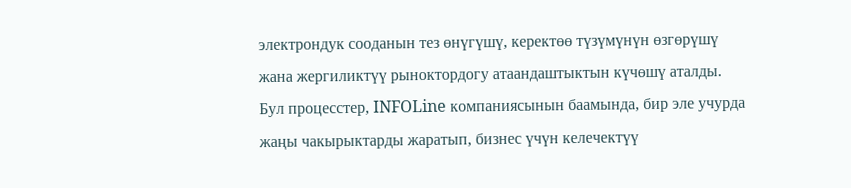электрондук сооданын тез өнүгүшү, керектөө түзүмүнүн өзгөрүшү жана жергиликтүү рыноктордогу атаандаштыктын күчөшү аталды. Бул процесстер, INFOLine компаниясынын баамында, бир эле учурда жаңы чакырыктарды жаратып, бизнес үчүн келечектүү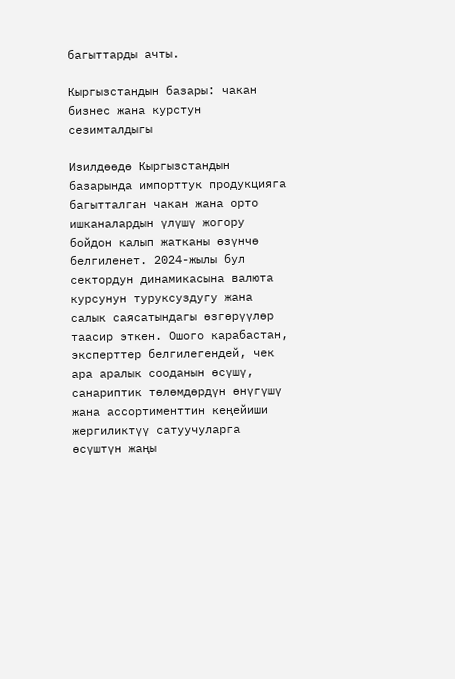багыттарды ачты.

Кыргызстандын базары: чакан бизнес жана курстун сезимталдыгы

Изилдөөдө Кыргызстандын базарында импорттук продукцияга багытталган чакан жана орто ишканалардын үлүшү жогору бойдон калып жатканы өзүнчө белгиленет. 2024-жылы бул сектордун динамикасына валюта курсунун туруксуздугу жана салык саясатындагы өзгөрүүлөр таасир эткен. Ошого карабастан, эксперттер белгилегендей, чек ара аралык сооданын өсүшү, санариптик төлөмдөрдүн өнүгүшү жана ассортименттин кеңейиши жергиликтүү сатуучуларга өсүштүн жаңы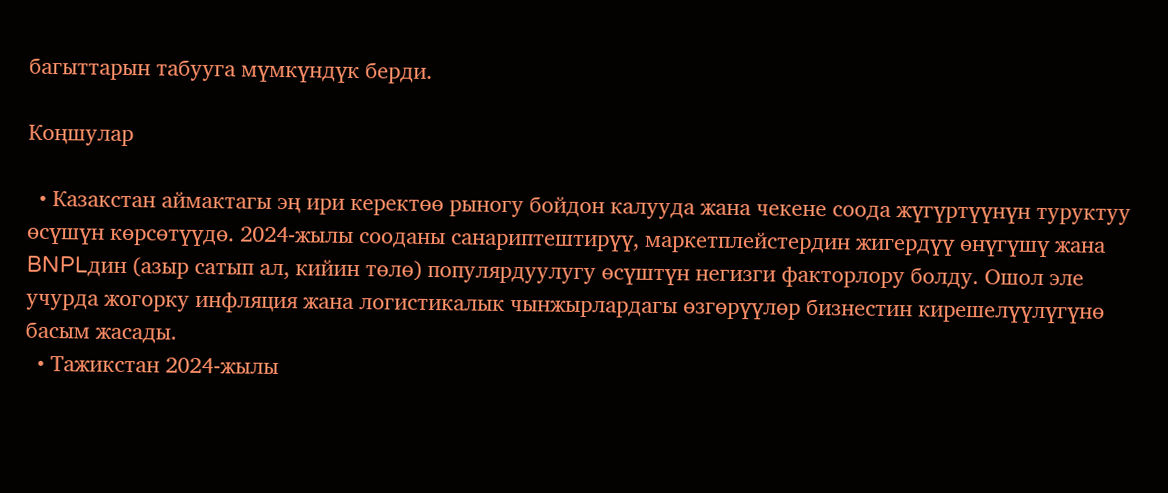багыттарын табууга мүмкүндүк берди.

Коңшулар

  • Казакстан аймактагы эң ири керектөө рыногу бойдон калууда жана чекене соода жүгүртүүнүн туруктуу өсүшүн көрсөтүүдө. 2024-жылы сооданы санариптештирүү, маркетплейстердин жигердүү өнүгүшү жана BNPLдин (азыр сатып ал, кийин төлө) популярдуулугу өсүштүн негизги факторлору болду. Ошол эле учурда жогорку инфляция жана логистикалык чынжырлардагы өзгөрүүлөр бизнестин кирешелүүлүгүнө басым жасады.
  • Тажикстан 2024-жылы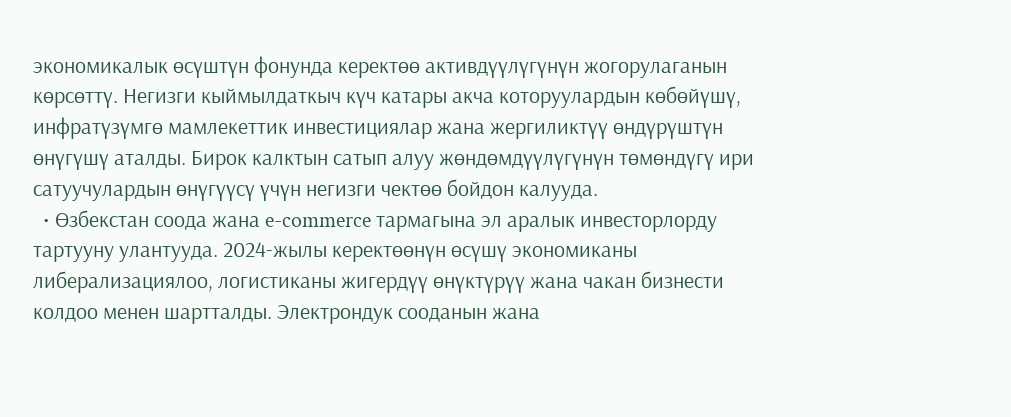экономикалык өсүштүн фонунда керектөө активдүүлүгүнүн жогорулаганын көрсөттү. Негизги кыймылдаткыч күч катары акча которуулардын көбөйүшү, инфратүзүмгө мамлекеттик инвестициялар жана жергиликтүү өндүрүштүн өнүгүшү аталды. Бирок калктын сатып алуу жөндөмдүүлүгүнүн төмөндүгү ири сатуучулардын өнүгүүсү үчүн негизги чектөө бойдон калууда.
  • Өзбекстан соода жана e-commerce тармагына эл аралык инвесторлорду тартууну улантууда. 2024-жылы керектөөнүн өсүшү экономиканы либерализациялоо, логистиканы жигердүү өнүктүрүү жана чакан бизнести колдоо менен шартталды. Электрондук сооданын жана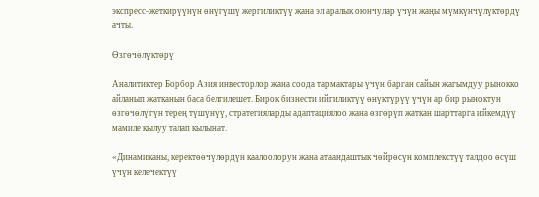экспресс-жеткирүүнүн өнүгүшү жергиликтүү жана эл аралык оюнчулар үчүн жаңы мүмкүнчүлүктөрдү ачты.

Өзгөчөлүктөрү

Аналитиктер Борбор Азия инвесторлор жана соода тармактары үчүн барган сайын жагымдуу рынокко айланып жатканын баса белгилешет. Бирок бизнести ийгиликтүү өнүктүрүү үчүн ар бир рыноктун өзгөчөлүгүн терең түшүнүү, стратегияларды адаптациялоо жана өзгөрүп жаткан шарттарга ийкемдүү мамиле кылуу талап кылынат.

«Динамиканы, керектөөчүлөрдүн каалоолорун жана атаандаштык чөйрөсүн комплекстүү талдоо өсүш үчүн келечектүү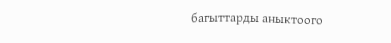багыттарды аныктоого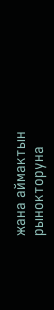жана аймактын рынокторуна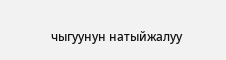чыгуунун натыйжалуу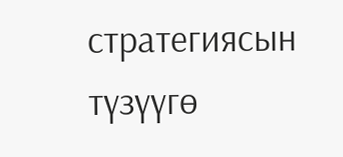стратегиясын түзүүгө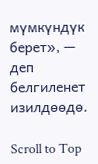мүмкүндүк берет», — деп белгиленет изилдөөдө.

Scroll to Top